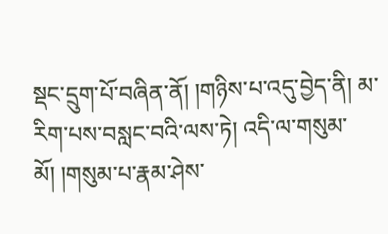སྡང་དྲུག་པོ་བཞིན་ནོ། །གཉིས་པ་འདུ་བྱེད་ནི། མ་རིག་པས་བསླང་བའི་ལས་ཏེ། འདི་ལ་གསུམ་མོ། །གསུམ་པ་རྣམ་ཤེས་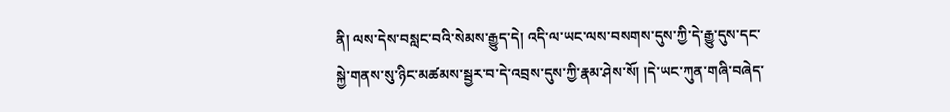ནི། ལས་དེས་བསླང་བའི་སེམས་རྒྱུད་དེ། འདི་ལ་ཡང་ལས་བསགས་དུས་ཀྱི་དེ་རྒྱུ་དུས་དང་སྐྱེ་གནས་སུ་ཉིང་མཚམས་སྦྱར་བ་དེ་འབྲས་དུས་ཀྱི་རྣམ་ཤེས་སོ། །དེ་ཡང་ཀུན་གཞི་བཞེད་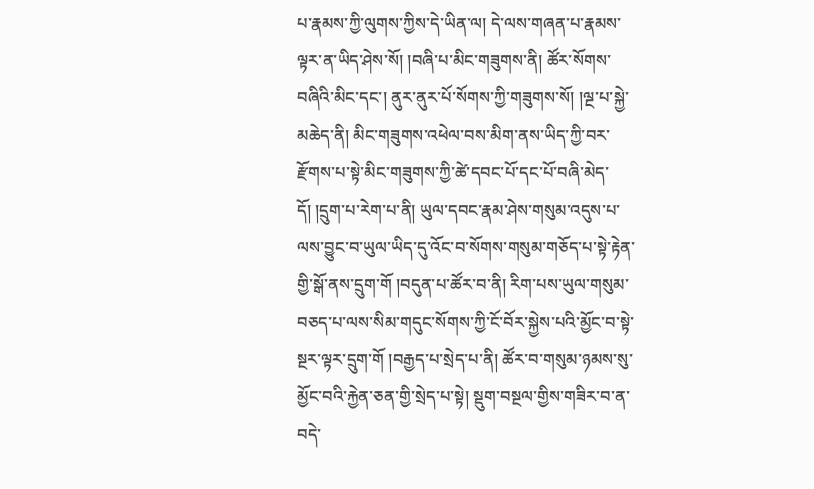པ་རྣམས་ཀྱི་ལུགས་ཀྱིས་དེ་ཡིན་ལ། དེ་ལས་གཞན་པ་རྣམས་ལྟར་ན་ཡིད་ཤེས་སོ། །བཞི་པ་མིང་གཟུགས་ནི། ཚོར་སོགས་བཞིའི་མིང་དང་། ནུར་ནུར་པོ་སོགས་ཀྱི་གཟུགས་སོ། །ལྔ་པ་སྐྱེ་མཆེད་ནི། མིང་གཟུགས་འཕེལ་བས་མིག་ནས་ཡིད་ཀྱི་བར་རྫོགས་པ་སྟེ་མིང་གཟུགས་ཀྱི་ཚེ་དབང་པོ་དང་པོ་བཞི་མེད་དོ། །དྲུག་པ་རེག་པ་ནི། ཡུལ་དབང་རྣམ་ཤེས་གསུམ་འདུས་པ་ལས་བྱུང་བ་ཡུལ་ཡིད་དུ་འོང་བ་སོགས་གསུམ་གཅོད་པ་སྟེ་རྟེན་གྱི་སྒོ་ནས་དྲུག་གོ །བདུན་པ་ཚོར་བ་ནི། རིག་པས་ཡུལ་གསུམ་བཅད་པ་ལས་སིམ་གདུང་སོགས་ཀྱི་ངོ་བོར་སྐྱེས་པའི་མྱོང་བ་སྟེ་སྔར་ལྟར་དྲུག་གོ །བརྒྱད་པ་སྲེད་པ་ནི། ཚོར་བ་གསུམ་ཉམས་སུ་མྱོང་བའི་རྐྱེན་ཅན་གྱི་སྲེད་པ་སྟེ། སྡུག་བསྔལ་གྱིས་གཟིར་བ་ན་བདེ་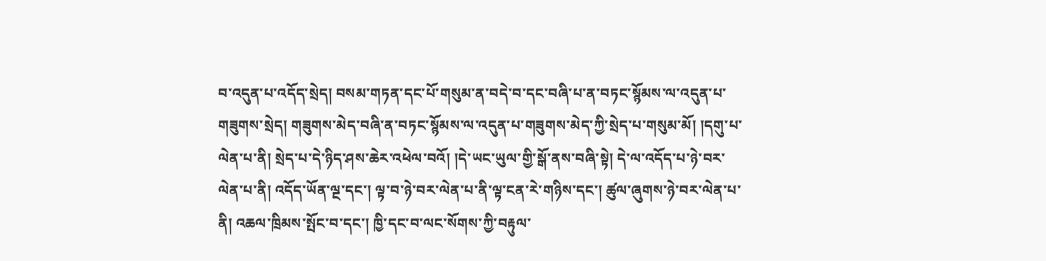བ་འདུན་པ་འདོད་སྲེད། བསམ་གཏན་དང་པོ་གསུམ་ན་བདེ་བ་དང་བཞི་པ་ན་བཏང་སྙོམས་ལ་འདུན་པ་གཟུགས་སྲེད། གཟུགས་མེད་བཞི་ན་བཏང་སྙོམས་ལ་འདུན་པ་གཟུགས་མེད་ཀྱི་སྲེད་པ་གསུམ་མོ། །དགུ་པ་ལེན་པ་ནི། སྲེད་པ་དེ་ཉིད་ཤས་ཆེར་འཕེལ་བའོ། །དེ་ཡང་ཡུལ་གྱི་སྒོ་ནས་བཞི་སྟེ། དེ་ལ་འདོད་པ་ཉེ་བར་ལེན་པ་ནི། འདོད་ཡོན་ལྔ་དང་། ལྟ་བ་ཉེ་བར་ལེན་པ་ནི་ལྟ་ངན་རེ་གཉིས་དང་། ཚུལ་ཞུགས་ཉེ་བར་ལེན་པ་ནི། འཆལ་ཁྲིམས་སྤོང་བ་དང་། ཁྱི་དང་བ་ལང་སོགས་ཀྱི་བརྟུལ་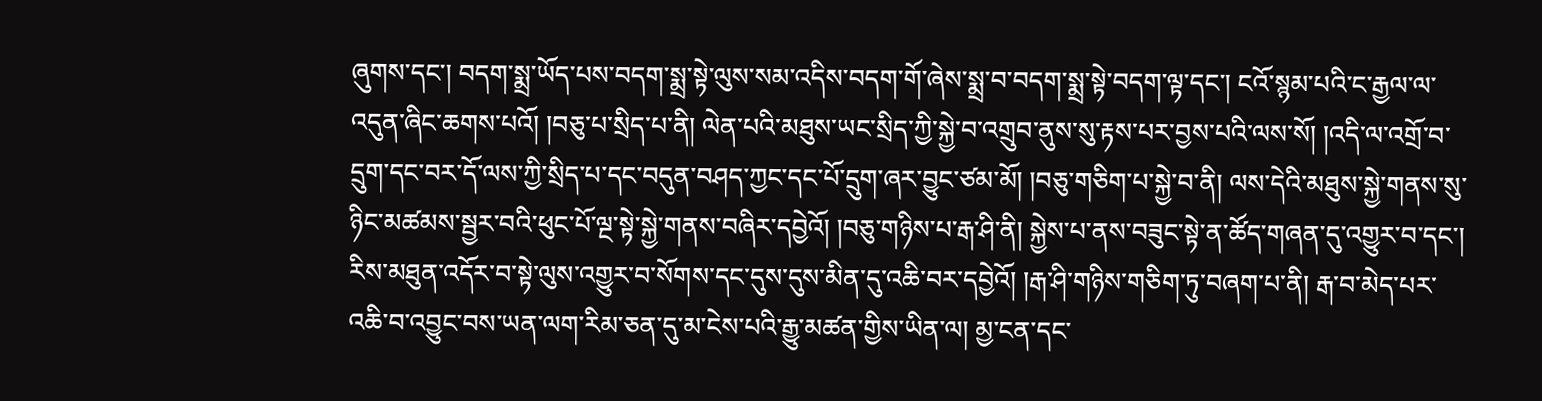ཞུགས་དང་། བདག་སྨྲ་ཡོད་པས་བདག་སྨྲ་སྟེ་ལུས་སམ་འདིས་བདག་གོ་ཞེས་སྨྲ་བ་བདག་སྨྲ་སྟེ་བདག་ལྟ་དང་། ངའོ་སྙམ་པའི་ང་རྒྱལ་ལ་འདུན་ཞིང་ཆགས་པའོ། །བཅུ་པ་སྲིད་པ་ནི། ལེན་པའི་མཐུས་ཡང་སྲིད་ཀྱི་སྐྱེ་བ་འགྲུབ་ནུས་སུ་རྟས་པར་བྱས་པའི་ལས་སོ། །འདི་ལ་འགྲོ་བ་དྲུག་དང་བར་དོ་ལས་ཀྱི་སྲིད་པ་དང་བདུན་བཤད་ཀྱང་དང་པོ་དྲུག་ཞར་བྱུང་ཙམ་མོ། །བཅུ་གཅིག་པ་སྐྱེ་བ་ནི། ལས་དེའི་མཐུས་སྐྱེ་གནས་སུ་ཉིང་མཚམས་སྦྱར་བའི་ཕུང་པོ་ལྔ་སྟེ་སྐྱེ་གནས་བཞིར་དབྱེའོ། །བཅུ་གཉིས་པ་རྒ་ཤི་ནི། སྐྱེས་པ་ནས་བཟུང་སྟེ་ན་ཚོད་གཞན་དུ་འགྱུར་བ་དང་། རིས་མཐུན་འདོར་བ་སྟེ་ལུས་འགྱུར་བ་སོགས་དང་དུས་དུས་མིན་དུ་འཆི་བར་དབྱེའོ། །རྒ་ཤི་གཉིས་གཅིག་ཏུ་བཞག་པ་ནི། རྒ་བ་མེད་པར་འཆི་བ་འབྱུང་བས་ཡན་ལག་རིམ་ཅན་དུ་མ་ངེས་པའི་རྒྱུ་མཚན་གྱིས་ཡིན་ལ། མྱ་ངན་དང་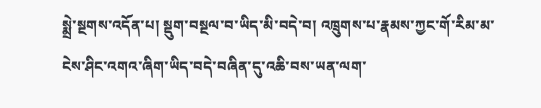སྨྲེ་སྔགས་འདོན་པ། སྡུག་བསྔལ་བ་ཡིད་མི་བདེ་བ། འཁྲུགས་པ་རྣམས་ཀྱང་གོ་རིམ་མ་ངེས་ཤིང་འགའ་ཞིག་ཡིད་བདེ་བཞིན་དུ་འཆི་བས་ཡན་ལག་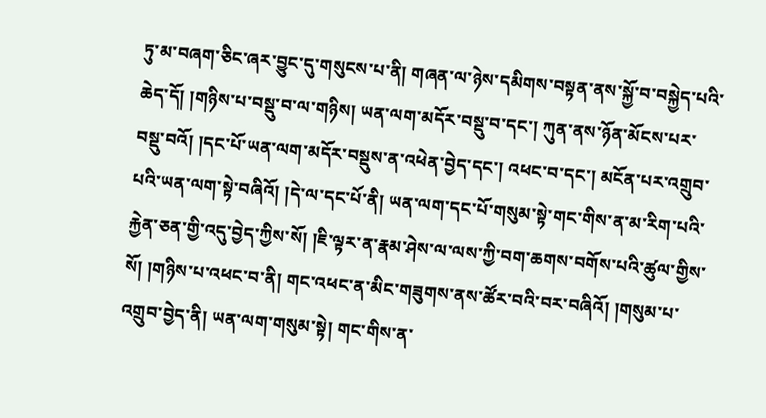ཏུ་མ་བཞག་ཅིང་ཞར་བྱུང་དུ་གསུངས་པ་ནི། གཞན་ལ་ཉེས་དམིགས་བསྟན་ནས་སྐྱོ་བ་བསྐྱེད་པའི་ཆེད་དོ། །གཉིས་པ་བསྡུ་བ་ལ་གཉིས། ཡན་ལག་མདོར་བསྡུ་བ་དང་། ཀུན་ནས་ཉོན་མོངས་པར་བསྡུ་བའོ། །དང་པོ་ཡན་ལག་མདོར་བསྡུས་ན་འཕེན་བྱེད་དང་། འཕང་བ་དང་། མངོན་པར་འགྲུབ་པའི་ཡན་ལག་སྟེ་བཞིའོ། །དེ་ལ་དང་པོ་ནི། ཡན་ལག་དང་པོ་གསུམ་སྟེ་གང་གིས་ན་མ་རིག་པའི་རྐྱེན་ཅན་གྱི་འདུ་བྱེད་ཀྱིས་སོ། །ཇི་ལྟར་ན་རྣམ་ཤེས་ལ་ལས་ཀྱི་བག་ཆགས་བགོས་པའི་ཚུལ་གྱིས་སོ། །གཉིས་པ་འཕང་བ་ནི། གང་འཕང་ན་མིང་གཟུགས་ནས་ཚོར་བའི་བར་བཞིའོ། །གསུམ་པ་འགྲུབ་བྱེད་ནི། ཡན་ལག་གསུམ་སྟེ། གང་གིས་ན་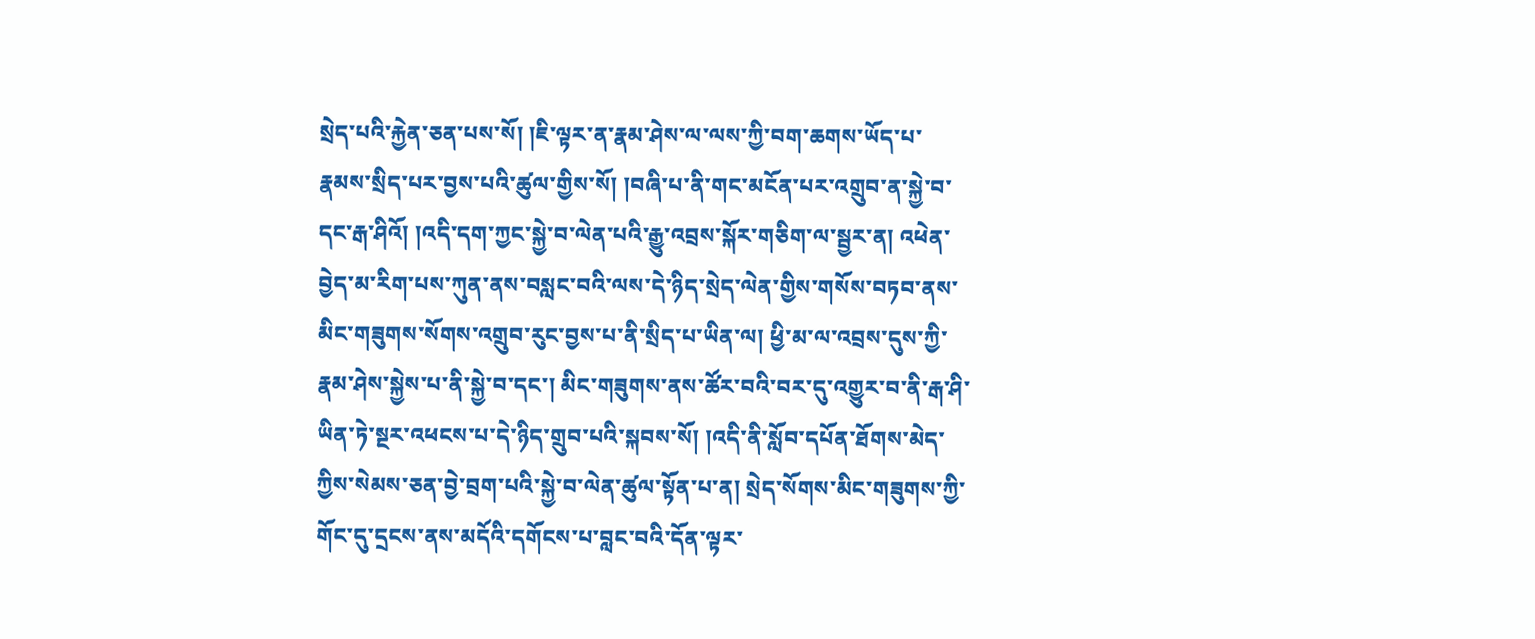སྲེད་པའི་རྐྱེན་ཅན་པས་སོ། །ཇི་ལྟར་ན་རྣམ་ཤེས་ལ་ལས་ཀྱི་བག་ཆགས་ཡོད་པ་རྣམས་སྲིད་པར་བྱས་པའི་ཚུལ་གྱིས་སོ། །བཞི་པ་ནི་གང་མངོན་པར་འགྲུབ་ན་སྐྱེ་བ་དང་རྒ་ཤིའོ། །འདི་དག་ཀྱང་སྐྱེ་བ་ལེན་པའི་རྒྱུ་འབྲས་སྐོར་གཅིག་ལ་སྦྱར་ན། འཕེན་བྱེད་མ་རིག་པས་ཀུན་ནས་བསླང་བའི་ལས་དེ་ཉིད་སྲེད་ལེན་གྱིས་གསོས་བཏབ་ནས་མིང་གཟུགས་སོགས་འགྲུབ་རུང་བྱས་པ་ནི་སྲིད་པ་ཡིན་ལ། ཕྱི་མ་ལ་འབྲས་དུས་ཀྱི་རྣམ་ཤེས་སྐྱེས་པ་ནི་སྐྱེ་བ་དང་། མིང་གཟུགས་ནས་ཚོར་བའི་བར་དུ་འགྱུར་བ་ནི་རྒ་ཤི་ཡིན་ཏེ་སྔར་འཕངས་པ་དེ་ཉིད་གྲུབ་པའི་སྐབས་སོ། །འདི་ནི་སློབ་དཔོན་ཐོགས་མེད་ཀྱིས་སེམས་ཅན་བྱེ་བྲག་པའི་སྐྱེ་བ་ལེན་ཚུལ་སྟོན་པ་ན། སྲེད་སོགས་མིང་གཟུགས་ཀྱི་གོང་དུ་དྲངས་ནས་མདོའི་དགོངས་པ་བླང་བའི་དོན་ལྟར་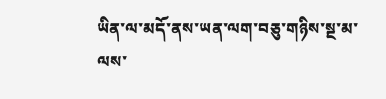ཡིན་ལ་མདོ་ནས་ཡན་ལག་བཅུ་གཉིས་སྔ་མ་ལས་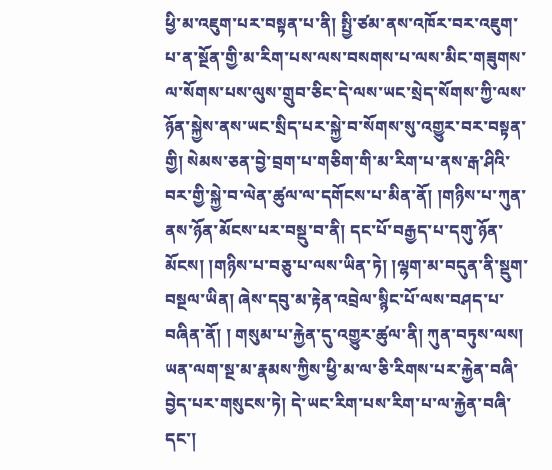ཕྱི་མ་འཇུག་པར་བསྟན་པ་ནི། སྤྱི་ཙམ་ནས་འཁོར་བར་འཇུག་པ་ན་སྔོན་གྱི་མ་རིག་པས་ལས་བསགས་པ་ལས་མིང་གཟུགས་ལ་སོགས་པས་ལུས་གྲུབ་ཅིང་དེ་ལས་ཡང་སྲེད་སོགས་ཀྱི་ལས་ཉོན་སྐྱེས་ནས་ཡང་སྲིད་པར་སྐྱེ་བ་སོགས་སུ་འགྱུར་བར་བསྟན་གྱི། སེམས་ཅན་བྱེ་བྲག་པ་གཅིག་གི་མ་རིག་པ་ནས་རྒ་ཤིའི་བར་གྱི་སྐྱེ་བ་ལེན་ཚུལ་ལ་དགོངས་པ་མིན་ནོ། །གཉིས་པ་ཀུན་ནས་ཉོན་མོངས་པར་བསྡུ་བ་ནི། དང་པོ་བརྒྱད་པ་དགུ་ཉོན་མོངས། །གཉིས་པ་བཅུ་པ་ལས་ཡིན་ཏེ། །ལྷག་མ་བདུན་ནི་སྡུག་བསྔལ་ཡིན། ཞེས་དབུ་མ་རྟེན་འབྲེལ་སྙིང་པོ་ལས་བཤད་པ་བཞིན་ནོ། ། གསུམ་པ་རྐྱེན་དུ་འགྱུར་ཚུལ་ནི། ཀུན་བཏུས་ལས། ཡན་ལག་སྔ་མ་རྣམས་ཀྱིས་ཕྱི་མ་ལ་ཅི་རིགས་པར་རྐྱེན་བཞི་བྱེད་པར་གསུངས་ཏེ། དེ་ཡང་རིག་པས་རིག་པ་ལ་རྐྱེན་བཞི་དང་།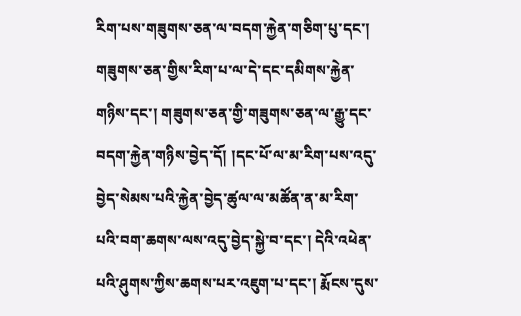རིག་པས་གཟུགས་ཅན་ལ་བདག་རྐྱེན་གཅིག་པུ་དང་། གཟུགས་ཅན་གྱིས་རིག་པ་ལ་དེ་དང་དམིགས་རྐྱེན་གཉིས་དང་། གཟུགས་ཅན་གྱི་གཟུགས་ཅན་ལ་རྒྱུ་དང་བདག་རྐྱེན་གཉིས་བྱེད་དོ། །དང་པོ་ལ་མ་རིག་པས་འདུ་བྱེད་སེམས་པའི་རྐྱེན་བྱེད་ཚུལ་ལ་མཚོན་ན་མ་རིག་པའི་བག་ཆགས་ལས་འདུ་བྱེད་སྐྱེ་བ་དང་། དེའི་འཕེན་པའི་ཤུགས་ཀྱིས་ཆགས་པར་འཇུག་པ་དང་། རྨོངས་དུས་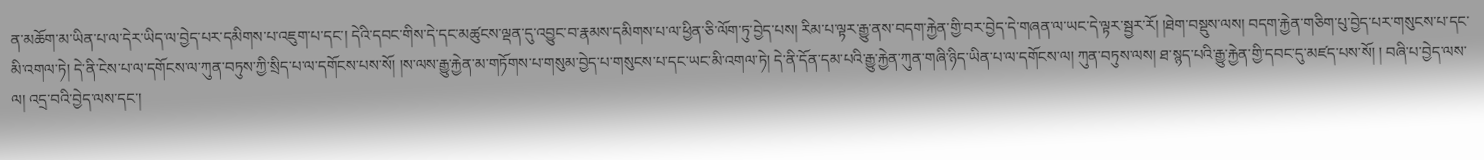ན་མཆོག་མ་ཡིན་པ་ལ་དེར་ཡིད་ལ་བྱེད་པར་དམིགས་པ་འཇུག་པ་དང་། དེའི་དབང་གིས་དེ་དང་མཚུངས་ལྡན་དུ་འབྱུང་བ་རྣམས་དམིགས་པ་ལ་ཕྱིན་ཅི་ལོག་ཏུ་བྱེད་པས། རིམ་པ་ལྟར་རྒྱུ་ནས་བདག་རྐྱེན་གྱི་བར་བྱེད་དེ་གཞན་ལ་ཡང་དེ་ལྟར་སྦྱར་རོ། །ཐེག་བསྡུས་ལས། བདག་རྐྱེན་གཅིག་པུ་བྱེད་པར་གསུངས་པ་དང་མི་འགལ་ཏེ། དེ་ནི་ངེས་པ་ལ་དགོངས་ལ་ཀུན་བཏུས་ཀྱི་སྲིད་པ་ལ་དགོངས་པས་སོ། །ས་ལས་རྒྱུ་རྐྱེན་མ་གཏོགས་པ་གསུམ་བྱེད་པ་གསུངས་པ་དང་ཡང་མི་འགལ་ཏེ། དེ་ནི་དོན་དམ་པའི་རྒྱུ་རྐྱེན་ཀུན་གཞི་ཉིད་ཡིན་པ་ལ་དགོངས་ལ། ཀུན་བཏུས་ལས། ཐ་སྙད་པའི་རྒྱུ་རྐྱེན་གྱི་དབང་དུ་མཛད་པས་སོ། ། བཞི་པ་བྱེད་ལས་ལ། འདྲ་བའི་བྱེད་ལས་དང་།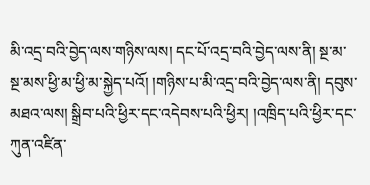མི་འདྲ་བའི་བྱེད་ལས་གཉིས་ལས། དང་པོ་འདྲ་བའི་བྱེད་ལས་ནི། སྔ་མ་སྔ་མས་ཕྱི་མ་ཕྱི་མ་སྐྱེད་པའོ། །གཉིས་པ་མི་འདྲ་བའི་བྱེད་ལས་ནི། དབུས་མཐའ་ལས། སྒྲིབ་པའི་ཕྱིར་དང་འདེབས་པའི་ཕྱིར། །འཁྲིད་པའི་ཕྱིར་དང་ཀུན་འཛིན་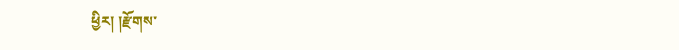ཕྱིར། །རྫོགས་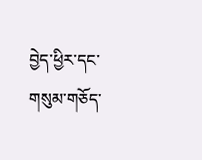བྱེད་ཕྱིར་དང་གསུམ་གཅོད་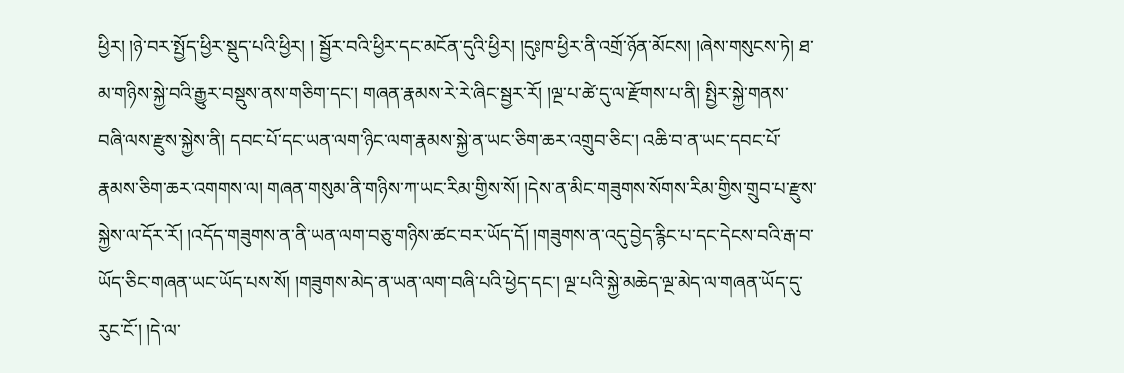ཕྱིར། །ཉེ་བར་སྤྱོད་ཕྱིར་སྡུད་པའི་ཕྱིར། ། སྦྱོར་བའི་ཕྱིར་དང་མངོན་དུའི་ཕྱིར། །དུཿཁ་ཕྱིར་ནི་འགྲོ་ཉོན་མོངས། །ཞེས་གསུངས་ཏེ། ཐ་མ་གཉིས་སྐྱེ་བའི་རྒྱུར་བསྡུས་ནས་གཅིག་དང་། གཞན་རྣམས་རེ་རེ་ཞིང་སྦྱར་རོ། །ལྔ་པ་ཚེ་དུ་ལ་རྫོགས་པ་ནི། སྤྱིར་སྐྱེ་གནས་བཞི་ལས་རྫུས་སྐྱེས་ནི། དབང་པོ་དང་ཡན་ལག་ཉིང་ལག་རྣམས་སྐྱེ་ན་ཡང་ཅིག་ཆར་འགྲུབ་ཅིང་། འཆི་བ་ན་ཡང་དབང་པོ་རྣམས་ཅིག་ཆར་འགགས་ལ། གཞན་གསུམ་ནི་གཉིས་ཀ་ཡང་རིམ་གྱིས་སོ། །དེས་ན་མིང་གཟུགས་སོགས་རིམ་གྱིས་གྲུབ་པ་རྫུས་སྐྱེས་ལ་དོར་རོ། །འདོད་གཟུགས་ན་ནི་ཡན་ལག་བཅུ་གཉིས་ཚང་བར་ཡོད་དོ། །གཟུགས་ན་འདུ་བྱེད་རྙིང་པ་དང་དེངས་བའི་རྒ་བ་ཡོད་ཅིང་གཞན་ཡང་ཡོད་པས་སོ། །གཟུགས་མེད་ན་ཡན་ལག་བཞི་པའི་ཕྱེད་དང་། ལྔ་པའི་སྐྱེ་མཆེད་ལྔ་མེད་ལ་གཞན་ཡོད་དུ་རུང་ངོ་། །དེ་ལ་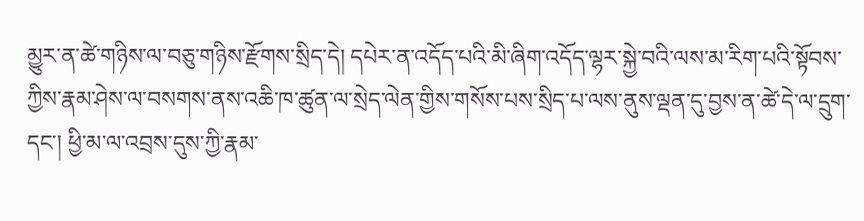མྱུར་ན་ཚེ་གཉིས་ལ་བཅུ་གཉིས་རྫོགས་སྲིད་དེ། དཔེར་ན་འདོད་པའི་མི་ཞིག་འདོད་ལྷར་སྐྱེ་བའི་ལས་མ་རིག་པའི་སྟོབས་ཀྱིས་རྣམ་ཤེས་ལ་བསགས་ནས་འཆི་ཁ་ཚུན་ལ་སྲེད་ལེན་གྱིས་གསོས་པས་སྲིད་པ་ལས་ནུས་ལྡན་དུ་བྱས་ན་ཚེ་དེ་ལ་དྲུག་དང་། ཕྱི་མ་ལ་འབྲས་དུས་ཀྱི་རྣམ་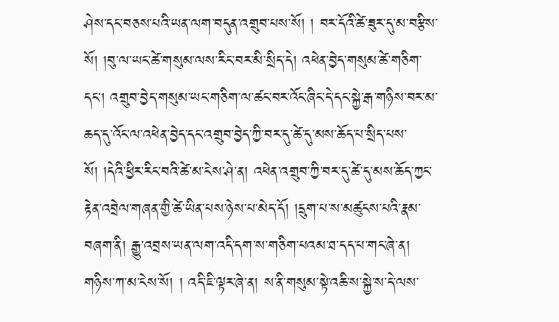ཤེས་དང་བཅས་པའི་ཡན་ལག་བདུན་འགྲུབ་པས་སོ། ། བར་དོའི་ཚེ་ཟུར་དུ་མ་བརྩིས་སོ། །བུ་ལ་ཡང་ཚེ་གསུམ་ལས་རིང་བར་མི་སྲིད་དེ། འཕེན་བྱེད་གསུམ་ཚེ་གཅིག་དང་། འགྲུབ་བྱེད་གསུམ་ཡང་གཅིག་ལ་ཚང་བར་འོང་ཞིང་དེ་དང་སྐྱེ་རྒ་གཉིས་བར་མ་ཆད་དུ་འོང་ལ་འཕེན་བྱེད་དང་འགྲུབ་བྱེད་ཀྱི་བར་དུ་ཚེ་དུ་མས་ཆོད་པ་སྲིད་པས་སོ། །དེའི་ཕྱིར་རིང་བའི་ཚེ་མ་ངེས་ཤེ་ན། འཕེན་འགྲུབ་ཀྱི་བར་དུ་ཚེ་དུ་མས་ཆོད་ཀྱང་རྟེན་འབྲེལ་གཞན་གྱི་ཚེ་ཡིན་པས་ཉེས་པ་མེད་དོ། །དྲུག་པ་ས་མཚུངས་པའི་རྣམ་བཞག་ནི། རྒྱུ་འབྲས་ཡན་ལག་འདི་དག་ས་གཅིག་པའམ་ཐ་དད་པ་གང་ཞེ་ན། གཉིས་ཀ་མ་ངེས་སོ། ། འདི་ཇི་ལྟར་ཞེ་ན། ས་ནི་གསུམ་སྟེ་འཆི་ས་སྐྱེ་ས་དེ་ལས་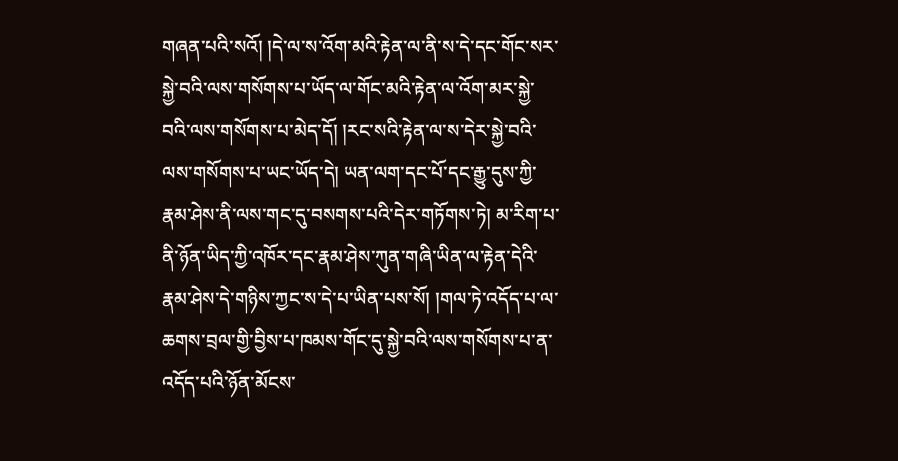གཞན་པའི་སའོ། །དེ་ལ་ས་འོག་མའི་རྟེན་ལ་ནི་ས་དེ་དང་གོང་སར་སྐྱེ་བའི་ལས་གསོགས་པ་ཡོད་ལ་གོང་མའི་རྟེན་ལ་འོག་མར་སྐྱེ་བའི་ལས་གསོགས་པ་མེད་དོ། །རང་སའི་རྟེན་ལ་ས་དེར་སྐྱེ་བའི་ལས་གསོགས་པ་ཡང་ཡོད་དེ། ཡན་ལག་དང་པོ་དང་རྒྱུ་དུས་ཀྱི་རྣམ་ཤེས་ནི་ལས་གང་དུ་བསགས་པའི་དེར་གཏོགས་ཏེ། མ་རིག་པ་ནི་ཉོན་ཡིད་ཀྱི་འཁོར་དང་རྣམ་ཤེས་ཀུན་གཞི་ཡིན་ལ་རྟེན་དེའི་རྣམ་ཤེས་དེ་གཉིས་ཀྱང་ས་དེ་པ་ཡིན་པས་སོ། །གལ་ཏེ་འདོད་པ་ལ་ཆགས་བྲལ་གྱི་བྱིས་པ་ཁམས་གོང་དུ་སྐྱེ་བའི་ལས་གསོགས་པ་ན་འདོད་པའི་ཉོན་མོངས་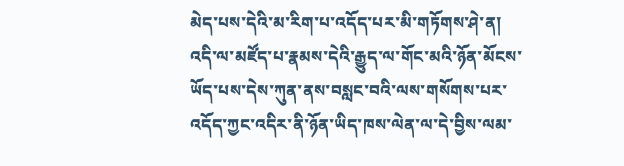མེད་པས་དེའི་མ་རིག་པ་འདོད་པར་མི་གཏོགས་ཤེ་ན། འདི་ལ་མཛོད་པ་རྣམས་དེའི་རྒྱུད་ལ་གོང་མའི་ཉོན་མོངས་ཡོད་པས་དེས་ཀུན་ནས་བསླང་བའི་ལས་གསོགས་པར་འདོད་ཀྱང་འདིར་ནི་ཉོན་ཡིད་ཁས་ལེན་ལ་དེ་བྱིས་ལམ་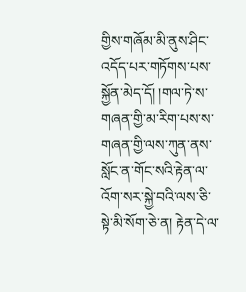གྱིས་གཞོམ་མི་ནུས་ཤིང་འདོད་པར་གཏོགས་པས་སྐྱོན་མེད་དོ། །གལ་ཏེ་ས་གཞན་གྱི་མ་རིག་པས་ས་གཞན་གྱི་ལས་ཀུན་ནས་སློང་ན་གོང་སའི་རྟེན་ལ་འོག་སར་སྐྱེ་བའི་ལས་ཅི་སྟེ་མི་སོག་ཅེ་ན། རྟེན་དེ་ལ་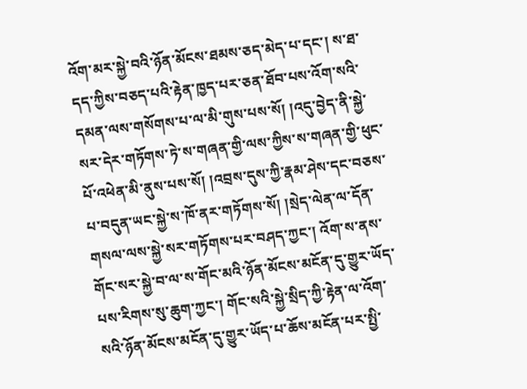འོག་མར་སྐྱེ་བའི་ཉོན་མོངས་ཐམས་ཅད་མེད་པ་དང་། ས་ཐ་དད་ཀྱིས་བཅད་པའི་རྟེན་ཁྱད་པར་ཅན་ཐོབ་པས་འོག་སའི་དམན་ལས་གསོགས་པ་ལ་མི་གུས་པས་སོ། །འདུ་བྱེད་ནི་སྐྱེ་སར་དེར་གཏོགས་ཏེ་ས་གཞན་གྱི་ལས་ཀྱིས་ས་གཞན་གྱི་ཕུང་པོ་འཕེན་མི་ནུས་པས་སོ། །འབྲས་དུས་ཀྱི་རྣམ་ཤེས་དང་བཅས་པ་བདུན་ཡང་སྐྱེ་ས་ཁོ་ནར་གཏོགས་སོ། །སྲེད་ལེན་ལ་དོན་གསལ་ལས་སྐྱེ་སར་གཏོགས་པར་བཤད་ཀྱང་། འོག་ས་ནས་གོང་སར་སྐྱེ་བ་ལ་ས་གོང་མའི་ཉོན་མོངས་མངོན་དུ་གྱུར་ཡོད་པས་རིགས་སུ་ཆུག་ཀྱང་། གོང་སའི་སྐྱེ་སྲིད་ཀྱི་རྟེན་ལ་འོག་སའི་ཉོན་མོངས་མངོན་དུ་གྱུར་ཡོད་པ་ཆོས་མངོན་པར་སྤྱི་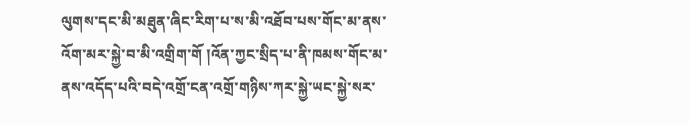ལུགས་དང་མི་མཐུན་ཞིང་རིག་པ་ས་མི་འཐོབ་པས་གོང་མ་ནས་འོག་མར་སྐྱེ་བ་མི་འགྲིག་གོ །འོན་ཀྱང་སྲིད་པ་ནི་ཁམས་གོང་མ་ནས་འདོད་པའི་བདེ་འགྲོ་ངན་འགྲོ་གཉིས་ཀར་སྐྱེ་ཡང་སྐྱེ་སར་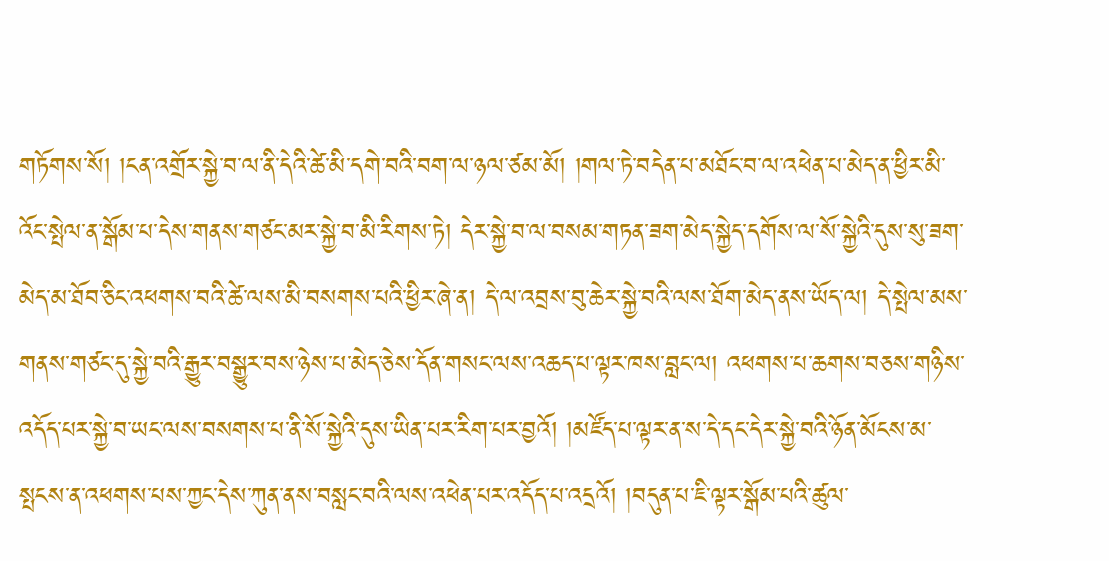གཏོགས་སོ། །ངན་འགྲོར་སྐྱེ་བ་ལ་ནི་དེའི་ཚེ་མི་དགེ་བའི་བག་ལ་ཉལ་ཙམ་མོ། །གལ་ཏེ་བདེན་པ་མཐོང་བ་ལ་འཕེན་པ་མེད་ན་ཕྱིར་མི་འོང་སྤེལ་ན་སྒོམ་པ་དེས་གནས་གཙང་མར་སྐྱེ་བ་མི་རིགས་ཏེ། དེར་སྐྱེ་བ་ལ་བསམ་གཏན་ཟག་མེད་སྐྱེད་དགོས་ལ་སོ་སྐྱེའི་དུས་སུ་ཟག་མེད་མ་ཐོབ་ཅིང་འཕགས་བའི་ཚེ་ལས་མི་བསགས་པའི་ཕྱིར་ཞེ་ན། དེ་ལ་འབྲས་བུ་ཆེར་སྐྱེ་བའི་ལས་ཐོག་མེད་ནས་ཡོད་ལ། དེ་སྤེལ་མས་གནས་གཙང་དུ་སྐྱེ་བའི་རྒྱུར་བསྒྱུར་བས་ཉེས་པ་མེད་ཅེས་དོན་གསང་ལས་འཆད་པ་ལྟར་ཁས་བླང་ལ། འཕགས་པ་ཆགས་བཅས་གཉིས་འདོད་པར་སྐྱེ་བ་ཡང་ལས་བསགས་པ་ནི་སོ་སྐྱེའི་དུས་ཡིན་པར་རིག་པར་བྱའོ། །མཛོད་པ་ལྟར་ན་ས་དེ་དང་དེར་སྐྱེ་བའི་ཉོན་མོངས་མ་སྤངས་ན་འཕགས་པས་ཀྱང་དེས་ཀུན་ནས་བསླང་བའི་ལས་འཕེན་པར་འདོད་པ་འདྲའོ། །བདུན་པ་ཇི་ལྟར་སྒོམ་པའི་ཚུལ་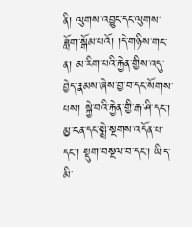ནི། ལུགས་འབྱུང་དང་ལུགས་ཟློག་སྒོམ་པའོ། །དེ་གཉིས་གང་ན། མ་རིག་པའི་རྐྱེན་གྱིས་འདུ་བྱེད་རྣམས་ཞེས་བྱ་བ་དང་སོགས་པས། སྐྱེ་བའི་རྐྱེན་གྱི་རྒ་ཤི་དང་། མྱ་ངན་དང་སྨྲེ་སྔགས་འདོན་པ་དང་། སྡུག་བསྔལ་བ་དང་། ཡིད་མི་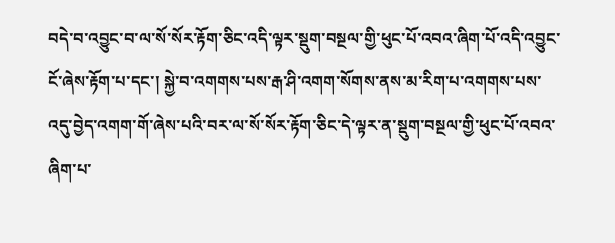བདེ་བ་འབྱུང་བ་ལ་སོ་སོར་རྟོག་ཅིང་འདི་ལྟར་སྡུག་བསྔལ་གྱི་ཕུང་པོ་འབའ་ཞིག་པོ་འདི་འབྱུང་ངོ་ཞེས་རྟོག་པ་དང་། སྐྱེ་བ་འགགས་པས་རྒ་ཤི་འགག་སོགས་ནས་མ་རིག་པ་འགགས་པས་འདུ་བྱེད་འགག་གོ་ཞེས་པའི་བར་ལ་སོ་སོར་རྟོག་ཅིང་དེ་ལྟར་ན་སྡུག་བསྔལ་གྱི་ཕུང་པོ་འབའ་ཞིག་པ་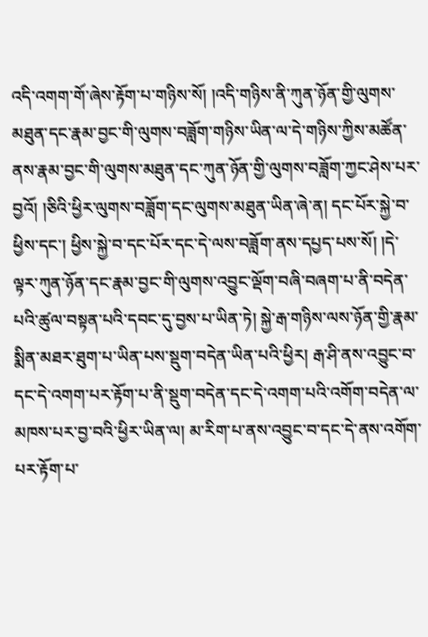འདི་འགག་གོ་ཞེས་རྟོག་པ་གཉིས་སོ། །འདི་གཉིས་ནི་ཀུན་ཉོན་གྱི་ལུགས་མཐུན་དང་རྣམ་བྱང་གི་ལུགས་བཟློག་གཉིས་ཡིན་ལ་དེ་གཉིས་ཀྱིས་མཚོན་ནས་རྣམ་བྱང་གི་ལུགས་མཐུན་དང་ཀུན་ཉོན་གྱི་ལུགས་བཟློག་ཀྱང་ཤེས་པར་བྱའོ། །ཅིའི་ཕྱིར་ལུགས་བཟློག་དང་ལུགས་མཐུན་ཡིན་ཞེ་ན། དང་པོར་སྐྱེ་བ་ཕྱིས་དང་། ཕྱིས་སྐྱེ་བ་དང་པོར་དང་དེ་ལས་བཟློག་ནས་དཔྱད་པས་སོ། །དེ་ལྟར་ཀུན་ཉོན་དང་རྣམ་བྱང་གི་ལུགས་འབྱུང་ལྡོག་བཞི་བཞག་པ་ནི་བདེན་པའི་ཚུལ་བསྟན་པའི་དབང་དུ་བྱས་པ་ཡིན་ཏེ། སྐྱེ་རྒ་གཉིས་ལས་ཉོན་གྱི་རྣམ་སྨིན་མཐར་ཐུག་པ་ཡིན་པས་སྡུག་བདེན་ཡིན་པའི་ཕྱིར། རྒ་ཤི་ནས་འབྱུང་བ་དང་དེ་འགག་པར་རྟོག་པ་ནི་སྡུག་བདེན་དང་དེ་འགག་པའི་འགོག་བདེན་ལ་མཁས་པར་བྱ་བའི་ཕྱིར་ཡིན་ལ། མ་རིག་པ་ནས་འབྱུང་བ་དང་དེ་ནས་འགོག་པར་རྟོག་པ་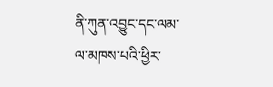ནི་ཀུན་འབྱུང་དང་ལམ་ལ་མཁས་པའི་ཕྱིར་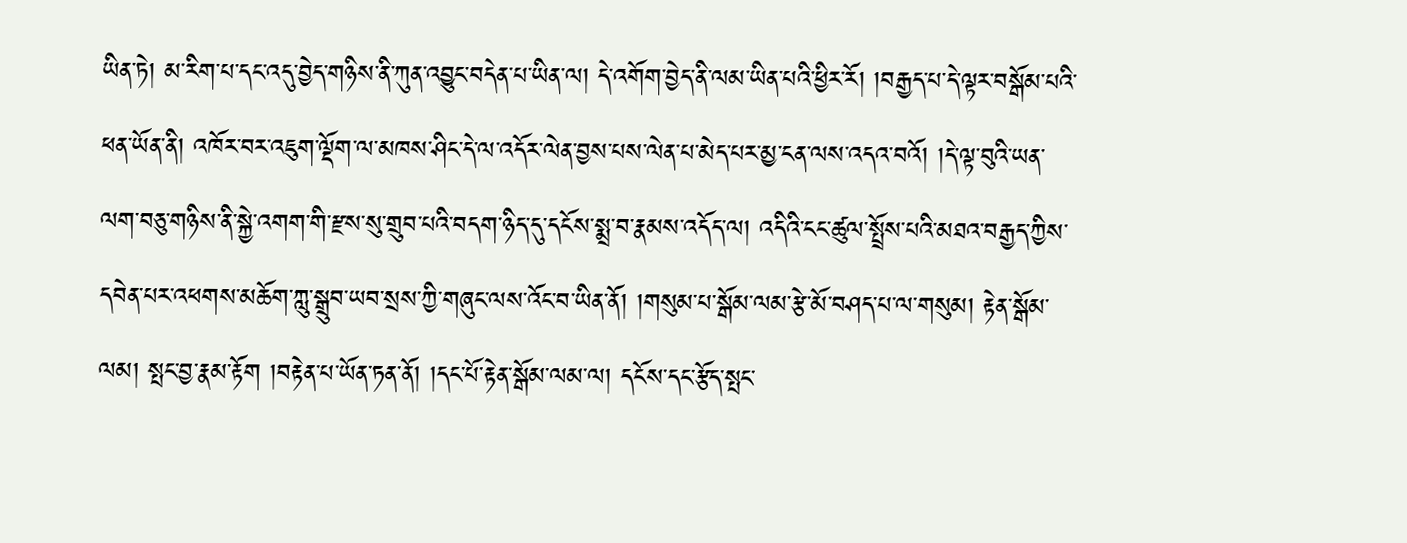ཡིན་ཏེ། མ་རིག་པ་དང་འདུ་བྱེད་གཉིས་ནི་ཀུན་འབྱུང་བདེན་པ་ཡིན་ལ། དེ་འགོག་བྱེད་ནི་ལམ་ཡིན་པའི་ཕྱིར་རོ། །བརྒྱད་པ་དེ་ལྟར་བསྒོམ་པའི་ཕན་ཡོན་ནི། འཁོར་བར་འཇུག་ལྡོག་ལ་མཁས་ཤིང་དེ་ལ་འདོར་ལེན་བྱས་པས་ལེན་པ་མེད་པར་མྱ་ངན་ལས་འདའ་བའོ། །དེ་ལྟ་བུའི་ཡན་ལག་བཅུ་གཉིས་ནི་སྐྱེ་འགག་གི་རྫས་སུ་གྲུབ་པའི་བདག་ཉིད་དུ་དངོས་སྨྲ་བ་རྣམས་འདོད་ལ། འདིའི་ངང་ཚུལ་སྤྲོས་པའི་མཐའ་བརྒྱད་ཀྱིས་དབེན་པར་འཕགས་མཆོག་ཀླུ་སྒྲུབ་ཡབ་སྲས་ཀྱི་གཞུང་ལས་འོང་བ་ཡིན་ནོ། །གསུམ་པ་སྒོམ་ལམ་རྩེ་མོ་བཤད་པ་ལ་གསུམ། རྟེན་སྒོམ་ལམ། སྤང་བྱ་རྣམ་རྟོག །བརྟེན་པ་ཡོན་ཏན་ནོ། །དང་པོ་རྟེན་སྒོམ་ལམ་ལ། དངོས་དང་རྩོད་སྤང་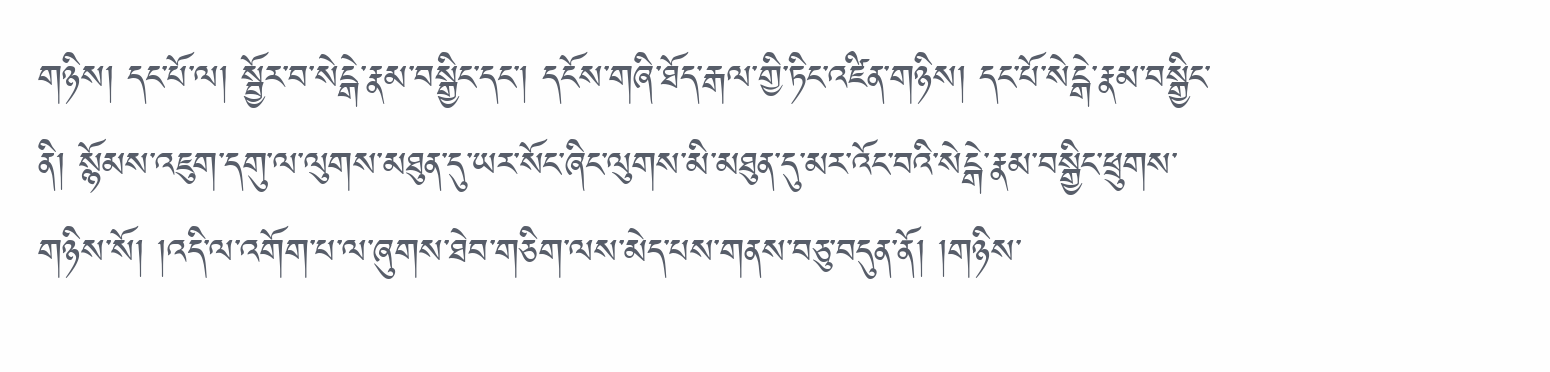གཉིས། དང་པོ་ལ། སྦྱོར་བ་སེངྒེ་རྣམ་བསྒྱིང་དང་། དངོས་གཞི་ཐོད་རྒལ་གྱི་ཏིང་འཛིན་གཉིས། དང་པོ་སེངྒེ་རྣམ་བསྒྱིང་ནི། སྙོམས་འཇུག་དགུ་ལ་ལུགས་མཐུན་དུ་ཡར་སོང་ཞིང་ལུགས་མི་མཐུན་དུ་མར་འོང་བའི་སེངྒེ་རྣམ་བསྒྱིང་ཕྲུགས་གཉིས་སོ། །འདི་ལ་འགོག་པ་ལ་ཞུགས་ཐེབ་གཅིག་ལས་མེད་པས་གནས་བཅུ་བདུན་ནོ། །གཉིས་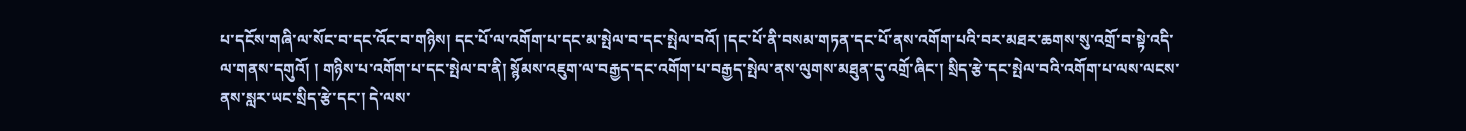པ་དངོས་གཞི་ལ་སོང་བ་དང་འོང་བ་གཉིས། དང་པོ་ལ་འགོག་པ་དང་མ་སྤེལ་བ་དང་སྤེལ་བའོ། །དང་པོ་ནི་བསམ་གཏན་དང་པོ་ནས་འགོག་པའི་བར་མཐར་ཆགས་སུ་འགྲོ་བ་སྟེ་འདི་ལ་གནས་དགུའོ། ། གཉིས་པ་འགོག་པ་དང་སྤེལ་བ་ནི། སྙོམས་འཇུག་ལ་བརྒྱད་དང་འགོག་པ་བརྒྱད་སྤེལ་ནས་ལུགས་མཐུན་དུ་འགྲོ་ཞིང་། སྲིད་རྩེ་དང་སྤེལ་བའི་འགོག་པ་ལས་ལངས་ནས་སླར་ཡང་སྲིད་རྩེ་དང་། དེ་ལས་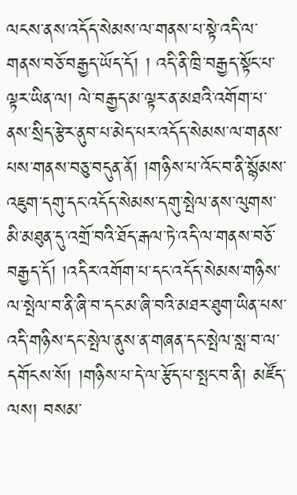ལངས་ནས་འདོད་སེམས་ལ་གནས་པ་སྟེ་འདི་ལ་གནས་བཅོ་བརྒྱད་ཡོད་དོ། ། འདི་ནི་ཁྲི་བརྒྱད་སྟོང་པ་ལྟར་ཡིན་ལ། ལེ་བརྒྱད་མ་ལྟར་ན་མཐའི་འགོག་པ་ནས་སྲིད་རྩེར་ནུབ་པ་མེད་པར་འདོད་སེམས་ལ་གནས་པས་གནས་བཅུ་བདུན་ནོ། །གཉིས་པ་འོང་བ་ནི་སྙོམས་འཇུག་དགུ་དང་འདོད་སེམས་དགུ་སྤེལ་ནས་ལུགས་མི་མཐུན་དུ་འགྲོ་བའི་ཐོད་རྒལ་ཏེ་འདི་ལ་གནས་བཅོ་བརྒྱད་དོ། །འདིར་འགོག་པ་དང་འདོད་སེམས་གཉིས་ལ་སྤེལ་བ་ནི་ཞི་བ་དང་མ་ཞི་བའི་མཐར་ཐུག་ཡིན་པས་འདི་གཉིས་དང་སྤེལ་ནུས་ན་གཞན་དང་སྤེལ་སླ་བ་ལ་དགོངས་སོ། །གཉིས་པ་དེ་ལ་རྩོད་པ་སྤང་བ་ནི། མཛོད་ལས། བསམ་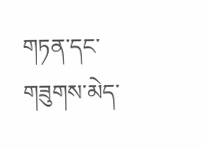གཏན་དང་གཟུགས་མེད་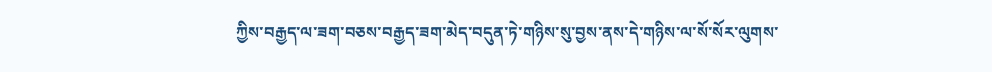ཀྱིས་བརྒྱད་ལ་ཟག་བཅས་བརྒྱད་ཟག་མེད་བདུན་ཏེ་གཉིས་སུ་བྱས་ནས་དེ་གཉིས་ལ་སོ་སོར་ལུགས་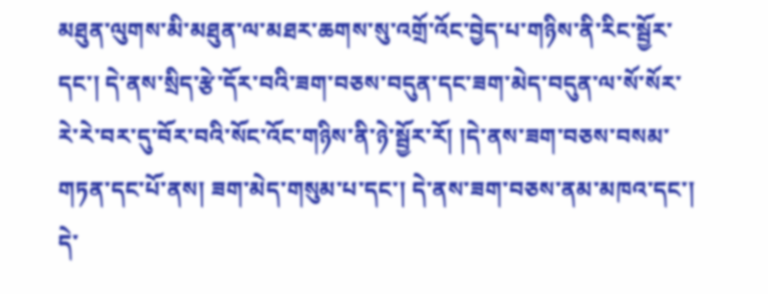མཐུན་ལུགས་མི་མཐུན་ལ་མཐར་ཆགས་སུ་འགྲོ་འོང་བྱེད་པ་གཉིས་ནི་རིང་སྦྱོར་དང་། དེ་ནས་སྲིད་རྩེ་དོར་བའི་ཟག་བཅས་བདུན་དང་ཟག་མེད་བདུན་ལ་སོ་སོར་རེ་རེ་བར་དུ་བོར་བའི་སོང་འོང་གཉིས་ནི་ཉེ་སྦྱོར་རོ། །དེ་ནས་ཟག་བཅས་བསམ་གཏན་དང་པོ་ནས། ཟག་མེད་གསུམ་པ་དང་། དེ་ནས་ཟག་བཅས་ནམ་མཁའ་དང་། དེ་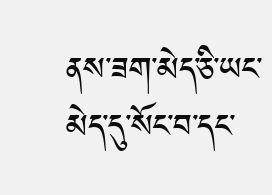ནས་ཟག་མེད་ཅི་ཡང་མེད་དུ་སོང་བ་དང་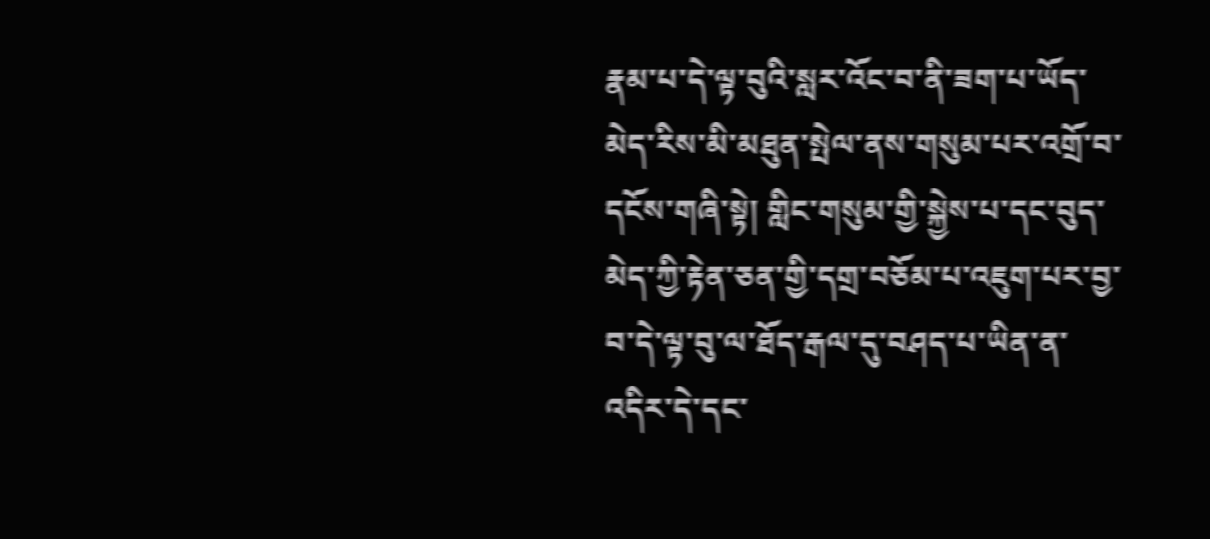རྣམ་པ་དེ་ལྟ་བུའི་སླར་འོང་བ་ནི་ཟག་པ་ཡོད་མེད་རིས་མི་མཐུན་སྤེལ་ནས་གསུམ་པར་འགྲོ་བ་དངོས་གཞི་སྟེ། གླིང་གསུམ་གྱི་སྐྱེས་པ་དང་བུད་མེད་ཀྱི་རྟེན་ཅན་གྱི་དགྲ་བཅོམ་པ་འཇུག་པར་བྱ་བ་དེ་ལྟ་བུ་ལ་ཐོད་རྒལ་དུ་བཤད་པ་ཡིན་ན་འདིར་དེ་དང་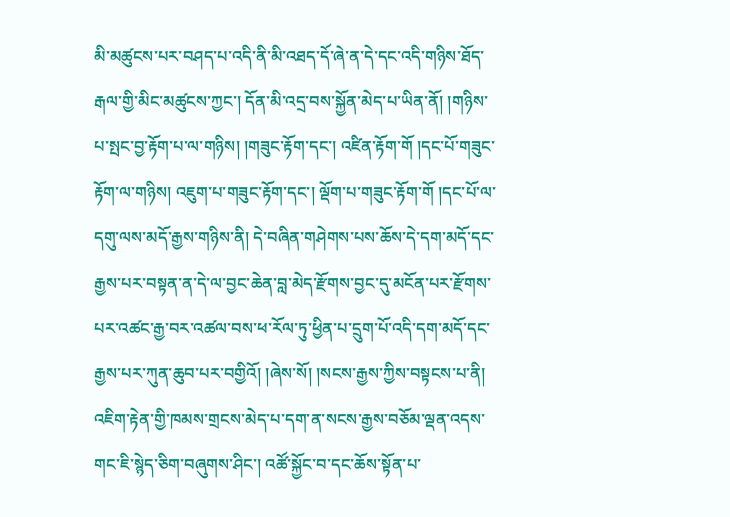མི་མཚུངས་པར་བཤད་པ་འདི་ནི་མི་འཐད་དོ་ཞེ་ན་དེ་དང་འདི་གཉིས་ཐོད་རྒལ་གྱི་མིང་མཚུངས་ཀྱང་། དོན་མི་འདྲ་བས་སྐྱོན་མེད་པ་ཡིན་ནོ། །གཉིས་པ་སྤང་བྱ་རྟོག་པ་ལ་གཉིས། །གཟུང་རྟོག་དང་། འཛིན་རྟོག་གོ །དང་པོ་གཟུང་རྟོག་ལ་གཉིས། འཇུག་པ་གཟུང་རྟོག་དང་། ལྡོག་པ་གཟུང་རྟོག་གོ །དང་པོ་ལ་དགུ་ལས་མདོ་རྒྱས་གཉིས་ནི། དེ་བཞིན་གཤེགས་པས་ཆོས་དེ་དག་མདོ་དང་རྒྱས་པར་བསྟན་ན་དེ་ལ་བྱང་ཆེན་བླ་མེད་རྫོགས་བྱང་དུ་མངོན་པར་རྫོགས་པར་འཚང་རྒྱ་བར་འཚལ་བས་ཕ་རོལ་ཏུ་ཕྱིན་པ་དྲུག་པོ་འདི་དག་མདོ་དང་རྒྱས་པར་ཀུན་ཆུབ་པར་བགྱིའོ། །ཞེས་སོ། །སངས་རྒྱས་ཀྱིས་བསྟངས་པ་ནི། འཇིག་རྟེན་གྱི་ཁམས་གྲངས་མེད་པ་དག་ན་སངས་རྒྱས་བཅོམ་ལྡན་འདས་གང་ཇི་སྙེད་ཅིག་བཞུགས་ཤིང་། འཚོ་སྐྱོང་བ་དང་ཆོས་སྟོན་པ་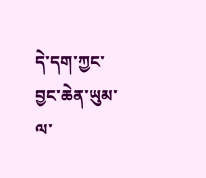དེ་དག་ཀྱང་བྱང་ཆེན་ཡུམ་ལ་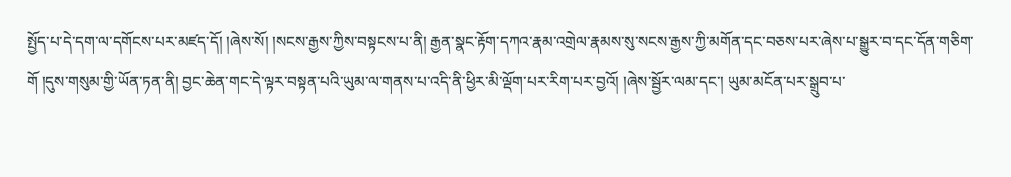སྤྱོད་པ་དེ་དག་ལ་དགོངས་པར་མཛད་དོ། །ཞེས་སོ། །སངས་རྒྱས་ཀྱིས་བསྟངས་པ་ནི། རྒྱན་སྣང་རྟོག་དཀའ་རྣམ་འགྲེལ་རྣམས་སུ་སངས་རྒྱས་ཀྱི་མགོན་དང་བཅས་པར་ཞེས་པ་སྒྱུར་བ་དང་དོན་གཅིག་གོ །དུས་གསུམ་གྱི་ཡོན་ཏན་ནི། བྱང་ཆེན་གང་དེ་ལྟར་བསྟན་པའི་ཡུམ་ལ་གནས་པ་འདི་ནི་ཕྱིར་མི་ལྡོག་པར་རིག་པར་བྱའོ། །ཞེས་སྦྱོར་ལམ་དང་། ཡུམ་མངོན་པར་སྒྲུབ་པ་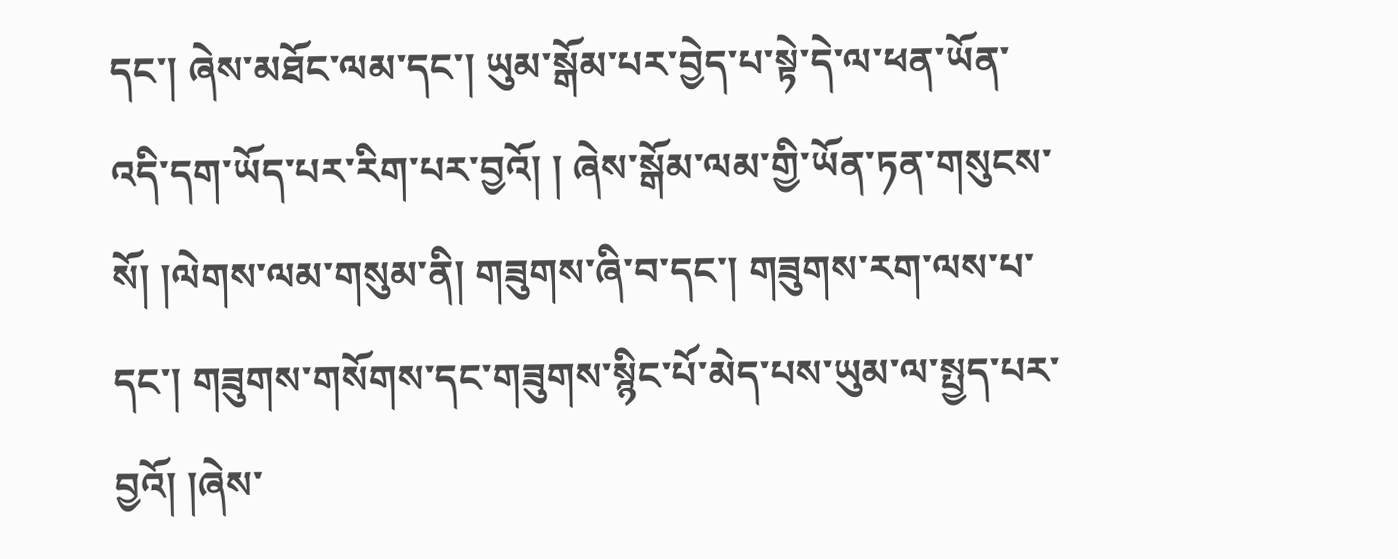དང་། ཞེས་མཐོང་ལམ་དང་། ཡུམ་སྒོམ་པར་བྱེད་པ་སྟེ་དེ་ལ་ཕན་ཡོན་འདི་དག་ཡོད་པར་རིག་པར་བྱའོ། ། ཞེས་སྒོམ་ལམ་གྱི་ཡོན་ཏན་གསུངས་སོ། །ལེགས་ལམ་གསུམ་ནི། གཟུགས་ཞི་བ་དང་། གཟུགས་རག་ལས་པ་དང་། གཟུགས་གསོགས་དང་གཟུགས་སྙིང་པོ་མེད་པས་ཡུམ་ལ་སྤྱད་པར་བྱའོ། །ཞེས་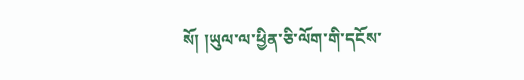སོ། །ཡུལ་ལ་ཕྱིན་ཅི་ལོག་གི་དངོས་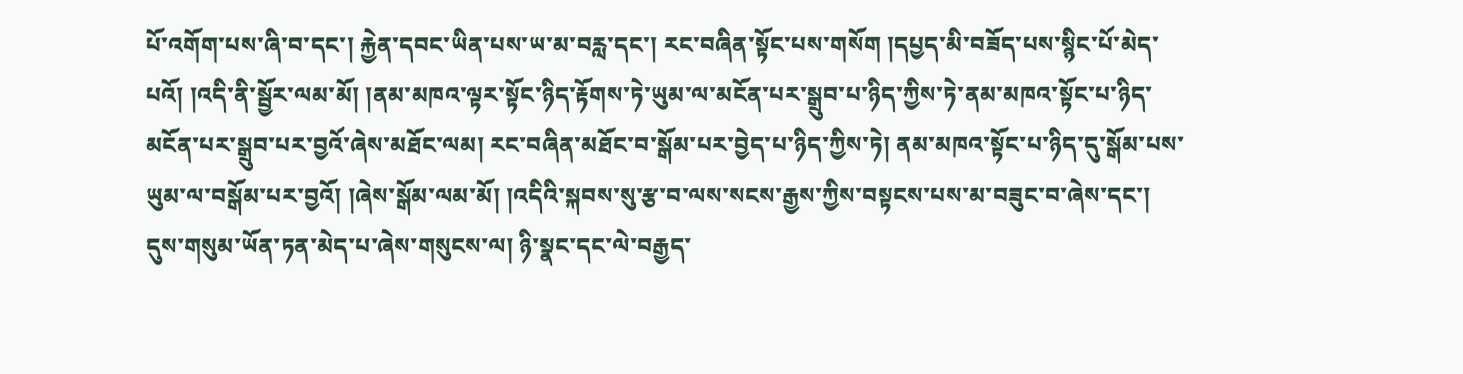པོ་འགོག་པས་ཞི་བ་དང་། རྐྱེན་དབང་ཡིན་པས་ཡ་མ་བརླ་དང་། རང་བཞིན་སྟོང་པས་གསོག །དཔྱད་མི་བཟོད་པས་སྙིང་པོ་མེད་པའོ། །འདི་ནི་སྦྱོར་ལམ་མོ། །ནམ་མཁའ་ལྟར་སྟོང་ཉིད་རྟོགས་ཏེ་ཡུམ་ལ་མངོན་པར་སྒྲུབ་པ་ཉིད་ཀྱིས་ཏེ་ནམ་མཁའ་སྟོང་པ་ཉིད་མངོན་པར་སྒྲུབ་པར་བྱའོ་ཞེས་མཐོང་ལམ། རང་བཞིན་མཐོང་བ་སྒོམ་པར་བྱེད་པ་ཉིད་ཀྱིས་ཏེ། ནམ་མཁའ་སྟོང་པ་ཉིད་དུ་སྒོམ་པས་ཡུམ་ལ་བསྒོམ་པར་བྱའོ། །ཞེས་སྒོམ་ལམ་མོ། །འདིའི་སྐབས་སུ་རྩ་བ་ལས་སངས་རྒྱས་ཀྱིས་བསྟངས་པས་མ་བཟུང་བ་ཞེས་དང་། དུས་གསུམ་ཡོན་ཏན་མེད་པ་ཞེས་གསུངས་ལ། ཉི་སྣང་དང་ལེ་བརྒྱད་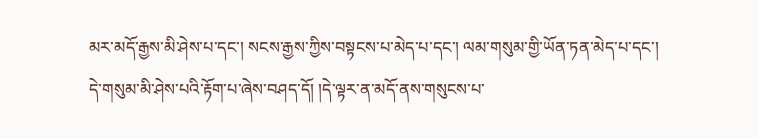མར་མདོ་རྒྱས་མི་ཤེས་པ་དང་། སངས་རྒྱས་ཀྱིས་བསྟངས་པ་མེད་པ་དང་། ལམ་གསུམ་གྱི་ཡོན་ཏན་མེད་པ་དང་། དེ་གསུམ་མི་ཤེས་པའི་རྟོག་པ་ཞེས་བཤད་དོ། །དེ་ལྟར་ན་མདོ་ནས་གསུངས་པ་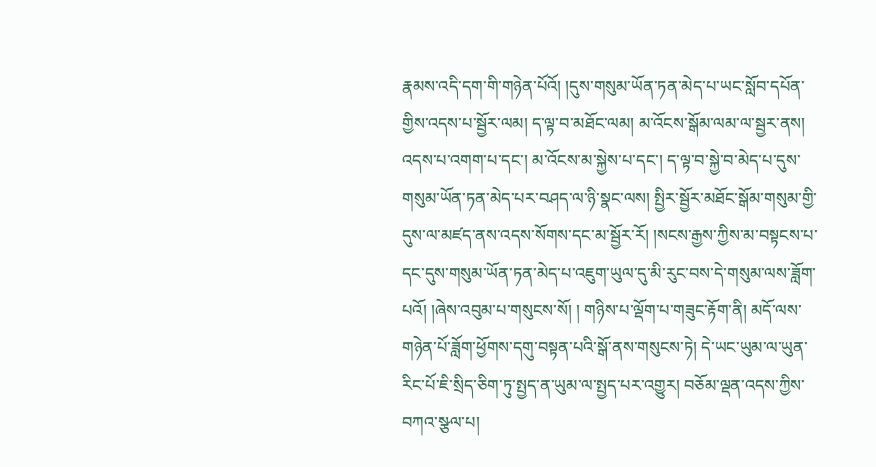རྣམས་འདི་དག་གི་གཉེན་པོའོ། །དུས་གསུམ་ཡོན་ཏན་མེད་པ་ཡང་སློབ་དཔོན་གྱིས་འདས་པ་སྦྱོར་ལམ། ད་ལྟ་བ་མཐོང་ལམ། མ་འོངས་སྒོམ་ལམ་ལ་སྦྱར་ནས། འདས་པ་འགག་པ་དང་། མ་འོངས་མ་སྐྱེས་པ་དང་། ད་ལྟ་བ་སྐྱེ་བ་མེད་པ་དུས་གསུམ་ཡོན་ཏན་མེད་པར་བཤད་ལ་ཉི་སྣང་ལས། སྤྱིར་སྦྱོར་མཐོང་སྒོམ་གསུམ་གྱི་དུས་ལ་མཛད་ནས་འདས་སོགས་དང་མ་སྦྱོར་རོ། །སངས་རྒྱས་ཀྱིས་མ་བསྟངས་པ་དང་དུས་གསུམ་ཡོན་ཏན་མེད་པ་འཇུག་ཡུལ་དུ་མི་རུང་བས་དེ་གསུམ་ལས་ཟློག་པའོ། །ཞེས་འབུམ་པ་གསུངས་སོ། ། གཉིས་པ་ལྡོག་པ་གཟུང་རྟོག་ནི། མདོ་ལས་གཉེན་པོ་ཟློག་ཕྱོགས་དགུ་བསྟན་པའི་སྒོ་ནས་གསུངས་ཏེ། དེ་ཡང་ཡུམ་ལ་ཡུན་རིང་པོ་ཇི་སྲིད་ཅིག་ཏུ་སྤྱད་ན་ཡུམ་ལ་སྤྱད་པར་འགྱུར། བཅོམ་ལྡན་འདས་ཀྱིས་བཀའ་སྩལ་པ།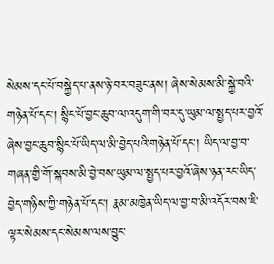སེམས་དང་པོ་བསྐྱེད་པ་ནས་ཉེ་བར་བཟུང་ནས། ཞེས་སེམས་མི་སྐྱེ་བའི་གཉེན་པོ་དང་། སྙིང་པོ་བྱང་ཆུབ་ལ་འདུག་གི་བར་དུ་ཡུམ་ལ་སྤྱད་པར་བྱའོ་ཞེས་བྱང་ཆུབ་སྙིང་པོ་ཡིད་ལ་མི་བྱེད་པའི་གཉེན་པོ་དང་། ཡིད་ལ་བྱ་བ་གཞན་གྱི་གོ་སྐབས་མི་བྱེ་བས་ཡུམ་ལ་སྤྱད་པར་བྱའོ་ཞེས་ཉན་རང་ཡིད་བྱེད་གཉིས་ཀྱི་གཉེན་པོ་དང་། རྣམ་མཁྱེན་ཡིད་ལ་བྱ་བ་མི་འདོར་བས་ཇི་ལྟར་སེམས་དང་སེམས་ལས་བྱུང་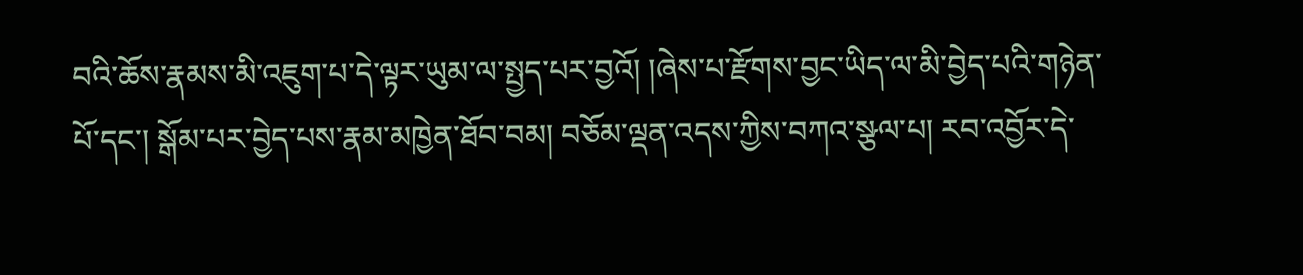བའི་ཆོས་རྣམས་མི་འཇུག་པ་དེ་ལྟར་ཡུམ་ལ་སྤྱད་པར་བྱའོ། །ཞེས་པ་རྫོགས་བྱང་ཡིད་ལ་མི་བྱེད་པའི་གཉེན་པོ་དང་། སྒོམ་པར་བྱེད་པས་རྣམ་མཁྱེན་ཐོབ་བམ། བཅོམ་ལྡན་འདས་ཀྱིས་བཀའ་སྩལ་པ། རབ་འབྱོར་དེ་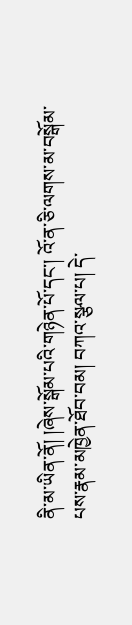ནི་མ་ཡིན་ནོ། །ཞེས་སྒོམ་པའི་གཉེན་པོ་དང་། འོ་ན་ཅི་ལགས་མ་བསྒོམ་པས་རྣམ་མཁྱེན་ཐོབ་བམ། བཀའ་སྩལ་པ། དེ་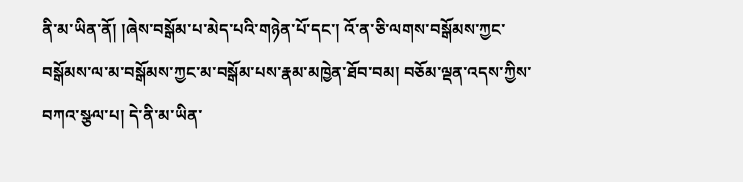ནི་མ་ཡིན་ནོ། །ཞེས་བསྒོམ་པ་མེད་པའི་གཉེན་པོ་དང་། འོ་ན་ཅི་ལགས་བསྒོམས་ཀྱང་བསྒོམས་ལ་མ་བསྒོམས་ཀྱང་མ་བསྒོམ་པས་རྣམ་མཁྱེན་ཐོབ་བམ། བཅོམ་ལྡན་འདས་ཀྱིས་བཀའ་སྩལ་པ། དེ་ནི་མ་ཡིན་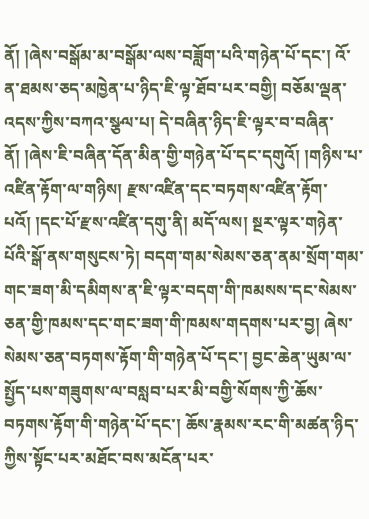ནོ། །ཞེས་བསྒོམ་མ་བསྒོམ་ལས་བཟློག་པའི་གཉེན་པོ་དང་། འོ་ན་ཐམས་ཅད་མཁྱེན་པ་ཉིད་ཇི་ལྟ་ཐོབ་པར་བགྱི། བཅོམ་ལྡན་འདས་ཀྱིས་བཀའ་སྩལ་པ། དེ་བཞིན་ཉིད་ཇི་ལྟར་བ་བཞིན་ནོ། །ཞེས་ཇི་བཞིན་དོན་མིན་གྱི་གཉེན་པོ་དང་དགུའོ། །གཉིས་པ་འཛིན་རྟོག་ལ་གཉིས། རྫས་འཛིན་དང་བཏགས་འཛིན་རྟོག་པའོ། །དང་པོ་རྫས་འཛིན་དགུ་ནི། མདོ་ལས། སྔར་ལྟར་གཉེན་པོའི་སྒོ་ནས་གསུངས་ཏེ། བདག་གམ་སེམས་ཅན་ནམ་སྲོག་གམ་གང་ཟག་མི་དམིགས་ན་ཇི་ལྟར་བདག་གི་ཁམསས་དང་སེམས་ཅན་གྱི་ཁམས་དང་གང་ཟག་གི་ཁམས་གདགས་པར་བྱ། ཞེས་སེམས་ཅན་བཏགས་རྟོག་གི་གཉེན་པོ་དང་། བྱང་ཆེན་ཡུམ་ལ་སྤྱོད་པས་གཟུགས་ལ་བསླབ་པར་མི་བགྱི་སོགས་ཀྱི་ཆོས་བཏགས་རྟོག་གི་གཉེན་པོ་དང་། ཆོས་རྣམས་རང་གི་མཚན་ཉིད་ཀྱིས་སྟོང་པར་མཐོང་བས་མངོན་པར་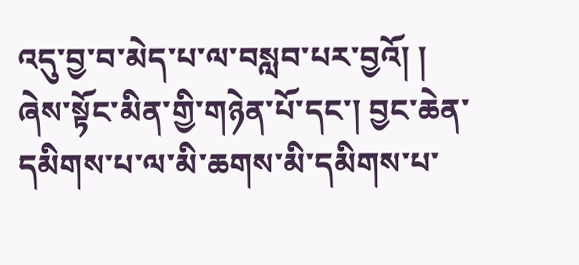འདུ་བྱ་བ་མེད་པ་ལ་བསླབ་པར་བྱའོ། ། ཞེས་སྟོང་མིན་གྱི་གཉེན་པོ་དང་། བྱང་ཆེན་དམིགས་པ་ལ་མི་ཆགས་མི་དམིགས་པ་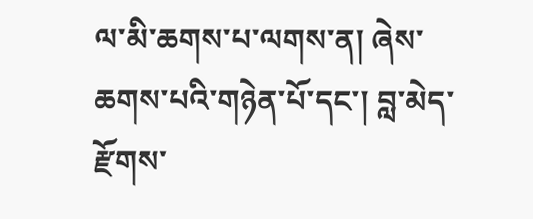ལ་མི་ཆགས་པ་ལགས་ན། ཞེས་ཆགས་པའི་གཉེན་པོ་དང་། བླ་མེད་རྫོགས་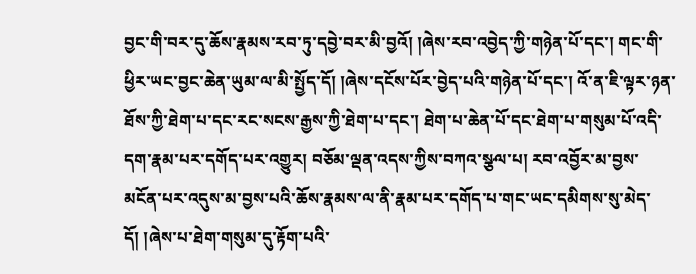བྱང་གི་བར་དུ་ཆོས་རྣམས་རབ་ཏུ་དབྱེ་བར་མི་བྱའོ། །ཞེས་རབ་འབྱེད་ཀྱི་གཉེན་པོ་དང་། གང་གི་ཕྱིར་ཡང་བྱང་ཆེན་ཡུམ་ལ་མི་སྤྱོད་དོ། །ཞེས་དངོས་པོར་བྱེད་པའི་གཉེན་པོ་དང་། འོ་ན་ཇི་ལྟར་ཉན་ཐོས་ཀྱི་ཐེག་པ་དང་རང་སངས་རྒྱས་ཀྱི་ཐེག་པ་དང་། ཐེག་པ་ཆེན་པོ་དང་ཐེག་པ་གསུམ་པོ་འདི་དག་རྣམ་པར་དགོད་པར་འགྱུར། བཅོམ་ལྡན་འདས་ཀྱིས་བཀའ་སྩལ་པ། རབ་འབྱོར་མ་བྱས་མངོན་པར་འདུས་མ་བྱས་པའི་ཆོས་རྣམས་ལ་ནི་རྣམ་པར་དགོད་པ་གང་ཡང་དམིགས་སུ་མེད་དོ། །ཞེས་པ་ཐེག་གསུམ་དུ་རྟོག་པའི་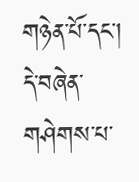གཉེན་པོ་དང་། དེ་བཞེན་གཤེགས་པ་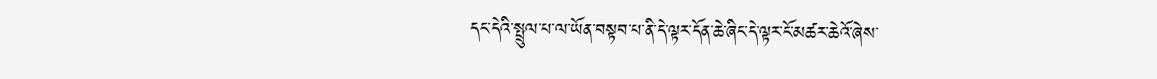དང་དེའི་སྤྲུལ་པ་ལ་ཡོན་བསྟབ་པ་ནི་དེ་ལྟར་དོན་ཆེ་ཞིང་དེ་ལྟར་ངོ་མཚར་ཆེའོ་ཞེས་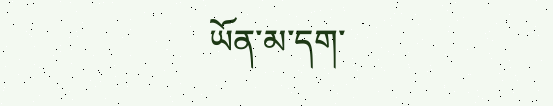ཡོན་མ་དག་